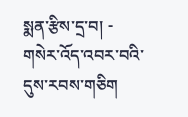སྨན་རྩིས་དྲ་བ། - གསེར་འོད་འབར་བའི་དུས་རབས་གཅིག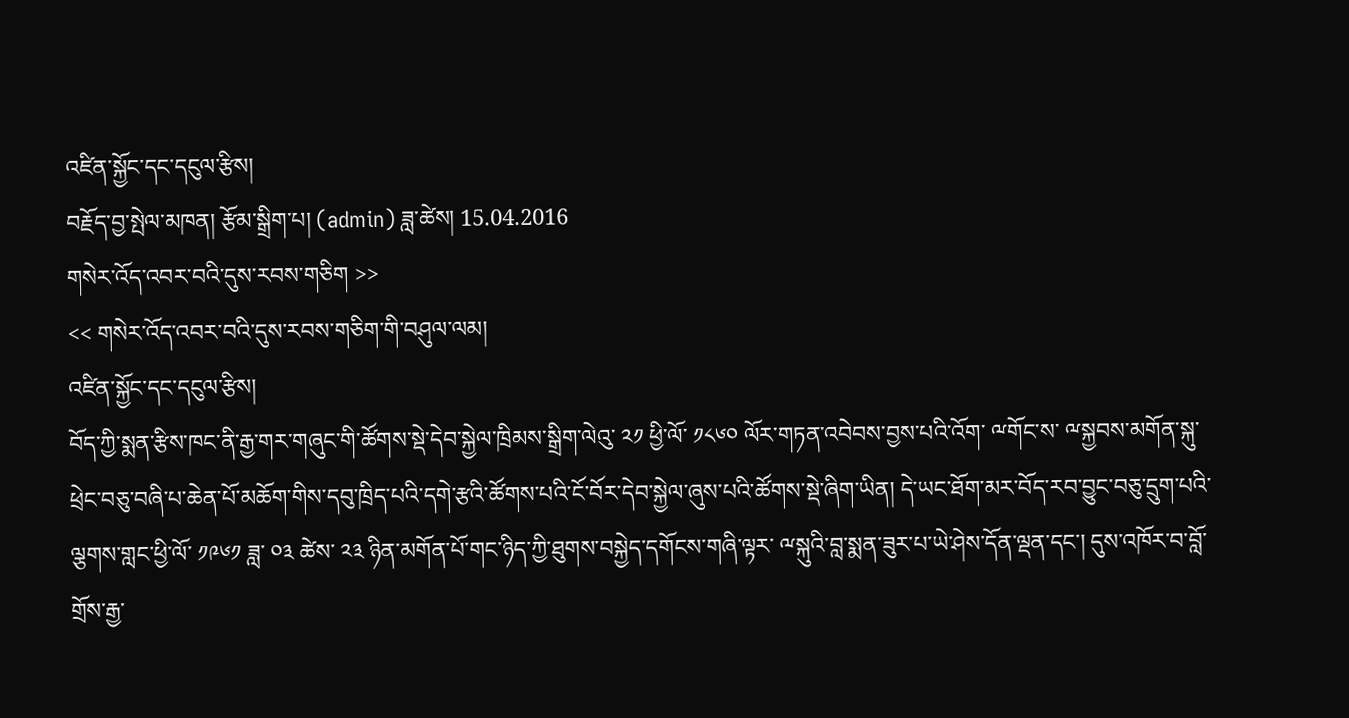འཛིན་སྐྱོང་དང་དངུལ་རྩིས།
བརྗོད་བྱ་སྤེལ་མཁན། རྩོམ་སྒྲིག་པ། (admin) ཟླ་ཚེས། 15.04.2016
གསེར་འོད་འབར་བའི་དུས་རབས་གཅིག >>
<< གསེར་འོད་འབར་བའི་དུས་རབས་གཅིག་གི་བཤུལ་ལམ།
འཛིན་སྐྱོང་དང་དངུལ་རྩིས།
བོད་ཀྱི་སྨན་རྩིས་ཁང་ནི་རྒྱ་གར་གཞུང་གི་ཚོགས་སྡེ་དེབ་སྐྱེལ་ཁྲིམས་སྒྲིག་ལེའུ་ ༢༡ ཕྱི་ལོ་ ༡༨༦༠ ལོར་གཏན་འབེབས་བྱས་པའི་འོག་ ྋགོང་ས་ ྋསྐྱབས་མགོན་སྐུ་ཕྲེང་བཅུ་བཞི་པ་ཆེན་པོ་མཆོག་གིས་དབུ་ཁྲིད་པའི་དགེ་རྩའི་ཚོགས་པའི་ངོ་བོར་དེབ་སྐྱེལ་ཞུས་པའི་ཚོགས་སྡེ་ཞིག་ཡིན། དེ་ཡང་ཐོག་མར་བོད་རབ་བྱུང་བཅུ་དྲུག་པའི་ལྕགས་གླང་ཕྱི་ལོ་ ༡༩༦༡ ཟླ་ ༠༣ ཚེས་ ༢༣ ཉིན་མགོན་པོ་གང་ཉིད་ཀྱི་ཐུགས་བསྐྱེད་དགོངས་གཞི་ལྟར་ ྋསྐུའི་བླ་སྨན་ཟུར་པ་ཡེ་ཤེས་དོན་ལྡན་དང་། དུས་འཁོར་བ་བློ་གྲོས་རྒྱ་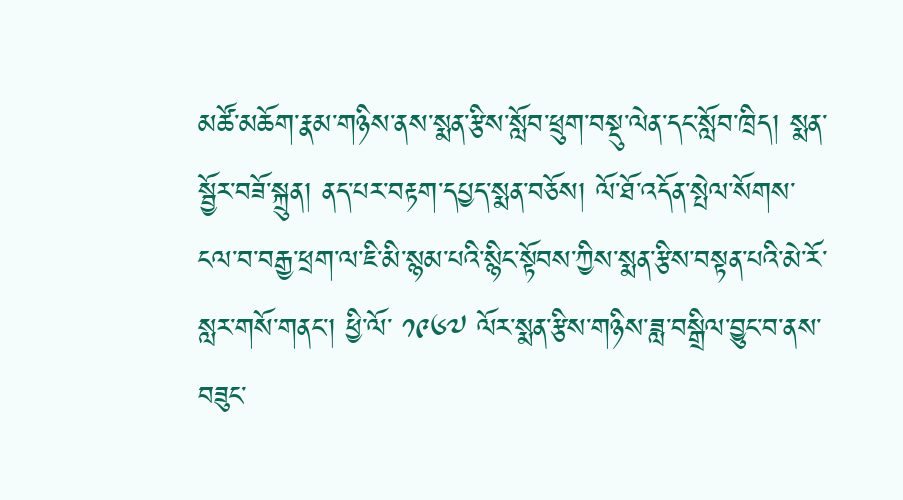མཚོ་མཆོག་རྣམ་གཉིས་ནས་སྨན་རྩིས་སློབ་ཕྲུག་བསྡུ་ལེན་དང་སློབ་ཁྲིད། སྨན་སྦྱོར་བཟོ་སྐྲུན། ནད་པར་བརྟག་དཔྱད་སྨན་བཅོས། ལོ་ཐོ་འདོན་སྤེལ་སོགས་ངལ་བ་བརྒྱ་ཕྲག་ལ་ཇི་མི་སྙམ་པའི་སྙིང་སྟོབས་ཀྱིས་སྨན་རྩིས་བསྟན་པའི་མེ་རོ་སླར་གསོ་གནང་། ཕྱི་ལོ་ ༡༩༦༧ ལོར་སྨན་རྩིས་གཉིས་ཟླ་བསྒྲིལ་བྱུང་བ་ནས་བཟུང་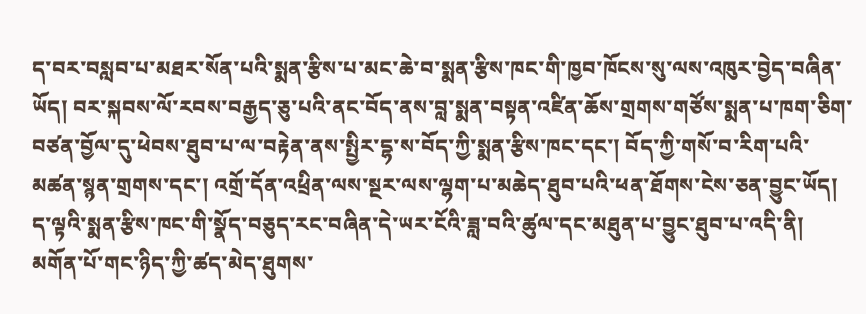ད་བར་བསླབ་པ་མཐར་སོན་པའི་སྨན་རྩིས་པ་མང་ཆེ་བ་སྨན་རྩིས་ཁང་གི་ཁྱབ་ཁོངས་སུ་ལས་འཁུར་བྱེད་བཞིན་ཡོད། བར་སྐབས་ལོ་རབས་བརྒྱད་ཅུ་པའི་ནང་བོད་ནས་བླ་སྨན་བསྟན་འཛིན་ཆོས་གྲགས་གཙོས་སྨན་པ་ཁག་ཅིག་བཙན་བྱོལ་དུ་ཕེབས་ཐུབ་པ་ལ་བརྟེན་ནས་སྤྱིར་དྷ་ས་བོད་ཀྱི་སྨན་རྩིས་ཁང་དང་། བོད་ཀྱི་གསོ་བ་རིག་པའི་མཚན་སྙན་གྲགས་དང་། འགྲོ་དོན་འཕྲིན་ལས་སྔར་ལས་ལྷག་པ་མཆེད་ཐུབ་པའི་ཕན་ཐོགས་ངེས་ཅན་བྱུང་ཡོད། ད་ལྟའི་སྨན་རྩིས་ཁང་གི་སྣོད་བཅུད་རང་བཞིན་དེ་ཡར་ངོའི་ཟླ་བའི་ཚུལ་དང་མཐུན་པ་བྱུང་ཐུབ་པ་འདི་ནི།  མགོན་པོ་གང་ཉིད་ཀྱི་ཚད་མེད་ཐུགས་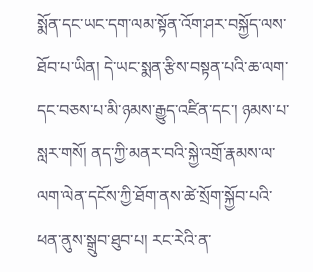སྨོན་དང་ཡང་དག་ལམ་སྟོན་འོག་ཤར་བསྐྱོད་ལས་ཐོབ་པ་ཡིན། དེ་ཡང་སྨན་རྩིས་བསྟན་པའི་ཆ་ལག་དང་བཅས་པ་མི་ཉམས་རྒྱུད་འཛིན་དང་། ཉམས་པ་སླར་གསོ། ནད་ཀྱི་མནར་བའི་སྐྱེ་འགྲོ་རྣམས་ལ་ལག་ལེན་དངོས་ཀྱི་ཐོག་ནས་ཚེ་སྲོག་སྐྱོབ་པའི་ཕན་ནུས་སྒྲུབ་ཐུབ་པ། རང་རེའི་ན་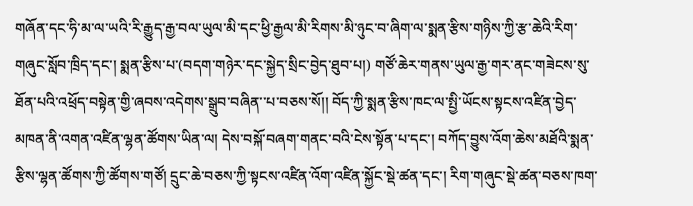གཞོན་དང་ཧི་མ་ལ་ཡའི་རི་རྒྱུད་རྒྱ་བལ་ཡུལ་མི་དང་ཕྱི་རྒྱལ་མི་རིགས་མི་ཉུང་བ་ཞིག་ལ་སྨན་རྩིས་གཉིས་ཀྱི་རྩ་ཆེའི་རིག་གཞུང་སློབ་ཁྲིད་དང་། སྨན་རྩིས་པ་(བདག་གཉེར་དང་སྐྱེད་སྲིང་བྱེད་ཐུབ་པ།) གཙོ་ཆེར་གནས་ཡུལ་རྒྱ་གར་ནང་གཟེངས་སུ་ཐོན་པའི་འཕྲོད་བསྟེན་གྱི་ཞབས་འདེགས་སྒྲུབ་བཞིན་་པ་བཅས་སོ།། བོད་ཀྱི་སྨན་རྩིས་ཁང་ལ་སྤྱི་ཡོངས་སྟངས་འཛིན་བྱེད་མཁན་ནི་འགན་འཛིན་ལྷན་ཚོགས་ཡིན་ལ། དེས་བསྐོ་བཞག་གནང་བའི་ངེས་སྟོན་པ་དང་། བཀོད་བྱུས་འོག་ཆེས་མཐོའི་སྨན་རྩིས་ལྷན་ཚོགས་ཀྱི་ཚོགས་གཙོ། དྲུང་ཆེ་བཅས་ཀྱི་སྟངས་འཛིན་འོག་འཛིན་སྐྱོང་སྡེ་ཚན་དང་། རིག་གཞུང་སྡེ་ཚན་བཅས་ཁག་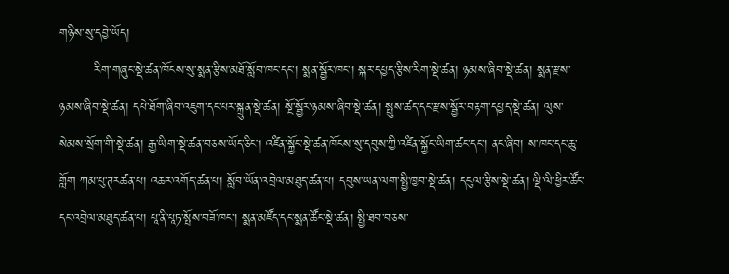གཉིས་སུ་དབྱེ་ཡོད།
        རིག་གཞུང་སྡེ་ཚན་ཁོངས་སུ་སྨན་རྩིས་མཐོ་སློབ་ཁང་དང་། སྨན་སྦྱོར་ཁང་། སྐར་དཔྱད་རྩིས་རིག་སྡེ་ཚན། ཉམས་ཞིབ་སྡེ་ཚན། སྨན་རྫས་ཉམས་ཞིབ་སྡེ་ཚན། དཔེ་ཐོག་ཞིབ་འཇུག་དང་པར་སྐྲུན་སྡེ་ཚན། སྔོ་སྦྱོར་ཉམས་ཞིབ་སྡེ་ཚན། སྤུས་ཚད་དང་རྫས་སྦྱོར་བརྟག་དཔྱད་སྡེ་ཚན། ལུས་སེམས་སྲོག་གི་སྡེ་ཚན། རྒྱ་ཡིག་སྡེ་ཚན་བཅས་ཡོད་ཅིང། འཛིན་སྐྱོང་སྡེ་ཚན་ཁོངས་སུ་དབུས་ཀྱི་འཛིན་སྐྱོང་ཡིག་ཚང་དང་། ནང་ཞིབ། ས་ཁང་དང་ཆུ་གློག ཀམ་པུ་ཊརཚན་པ། འཆར་འགོད་ཚན་པ། སློབ་ཡོན་འབྲེལ་མཐུད་ཚན་པ། དབུས་ཡན་ལག་སྤྱི་ཁྱབ་སྡེ་ཚན། དངུལ་རྩིས་སྡེ་ཚན། ལྡི་ལི་ཕྱིར་ཚོང་དང་འབྲེལ་མཐུད་ཚན་པ། པཱ་ནི་པཱཏ་སྤོས་བཟོ་ཁང་། སྨན་མཛོད་དང་སྨན་ཚོང་སྡེ་ཚན། སྤྱི་ཐབ་བཅས་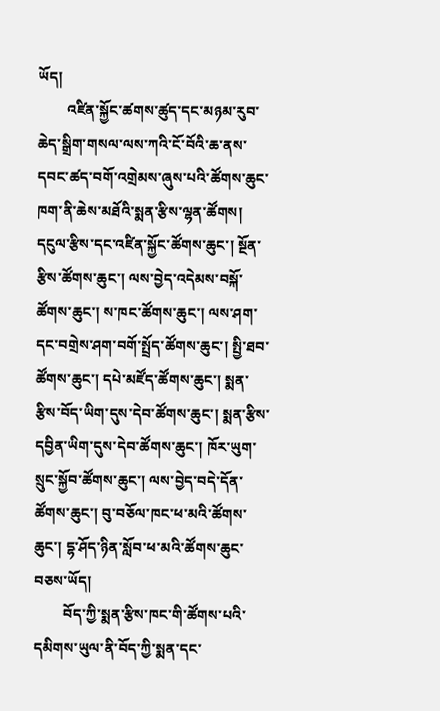ཡོད།
        འཛིན་སྐྱོང་ཚགས་ཚུད་དང་མཉམ་རུབ་ཆེད་སྒྲིག་གསལ་ལས་ཀའི་ངོ་བོའི་ཆ་ནས་དབང་ཚད་བགོ་འགྲེམས་ཞུས་པའི་ཚོགས་ཆུང་ཁག་ནི་ཆེས་མཐོའི་སྨན་རྩིས་ལྷན་ཚོགས། དངུལ་རྩིས་དང་འཛིན་སྐྱོང་ཚོགས་ཆུང་། སྔོན་རྩིས་ཚོགས་ཆུང་། ལས་བྱེད་འདེམས་བསྐོ་ཚོགས་ཆུང་། ས་ཁང་ཚོགས་ཆུང་། ལས་ཤག་དང་བགྲེས་ཤག་བགོ་སྤྲོད་ཚོགས་ཆུང་། སྤྱི་ཐབ་ཚོགས་ཆུང་། དཔེ་མཛོད་ཚོགས་ཆུང་། སྨན་རྩིས་བོད་ཡིག་དུས་དེབ་ཚོགས་ཆུང་། སྨན་རྩིས་དབྱིན་ཡིག་དུས་དེབ་ཚོགས་ཆུང་། ཁོར་ཡུག་སྲུང་སྐྱོབ་ཚོགས་ཆུང་། ལས་བྱེད་བདེ་དོན་ཚོགས་ཆུང་། བུ་བཅོལ་ཁང་ཕ་མའི་ཚོགས་ཆུང་། དྷ་ཤོད་ཉིན་སློབ་ཕ་མའི་ཚོགས་ཆུང་བཅས་ཡོད།
        བོད་ཀྱི་སྨན་རྩིས་ཁང་གི་ཚོགས་པའི་དམིགས་ཡུལ་ནི་བོད་ཀྱི་སྨན་དང་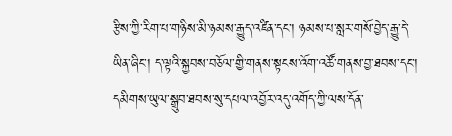རྩིས་ཀྱི་རིག་པ་གཉིས་མི་ཉམས་རྒྱུད་འཛིན་དང་། ཉམས་པ་སླར་གསོ་བྱེད་རྒྱུ་དེ་ཡིན་ཞིང་། ད་ལྟའི་སྐྱབས་བཅོལ་གྱི་གནས་སྟངས་འོག་འཚོ་གནས་བྱ་ཐབས་དང་། དམིགས་ཡུལ་སྒྲུབ་ཐབས་སུ་དཔལ་འབྱོར་འདུ་འགོད་ཀྱི་ལས་དོན་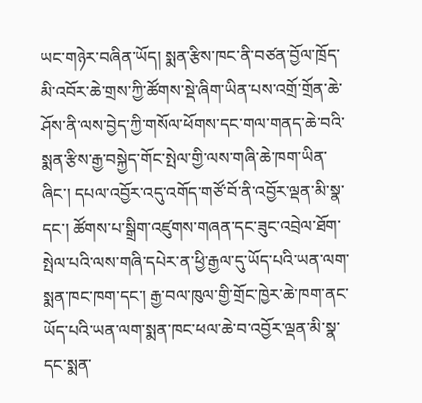ཡང་གཉེར་བཞིན་ཡོད། སྨན་རྩིས་ཁང་ནི་བཙན་བྱོལ་ཁྲོད་མི་འབོར་ཆེ་གྲས་ཀྱི་ཚོགས་སྡེ་ཞིག་ཡིན་པས་འགྲོ་གྲོན་ཆེ་ཤོས་ནི་ལས་བྱེད་ཀྱི་གསོལ་ཕོགས་དང་གལ་གནད་ཆེ་བའི་སྨན་རྩིས་རྒྱ་བསྐྱེད་གོང་སྤེལ་གྱི་ལས་གཞི་ཆེ་ཁག་ཡིན་ཞིང་། དཔལ་འབྱོར་འདུ་འགོད་གཙོ་བོ་ནི་འབྱོར་ལྡན་མི་སྣ་དང་། ཚོགས་པ་སྒྲིག་འཛུགས་གཞན་དང་ཟུང་འབྲེལ་ཐོག་སྤེལ་པའི་ལས་གཞི་དཔེར་ན་ཕྱི་རྒྱལ་དུ་ཡོད་པའི་ཡན་ལག་སྨན་ཁང་ཁག་དང་། རྒྱ་བལ་ཁུལ་གྱི་གྲོང་ཁྱེར་ཆེ་ཁག་ནང་ཡོད་པའི་ཡན་ལག་སྨན་ཁང་ཕལ་ཆེ་བ་འབྱོར་ལྡན་མི་སྣ་དང་སྨན་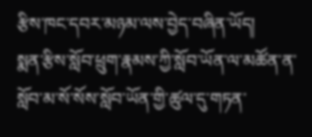རྩིས་ཁང་དབར་མཉམ་ལས་བྱེད་བཞིན་ཡོད།
སྨན་རྩིས་སློབ་ཕྲུག་རྣམས་ཀྱི་སློབ་ཡོན་ལ་མཚོན་ན་སློབ་མ་སོ་སོས་སློབ་ཡོན་གྱི་ཚུལ་དུ་གཏན་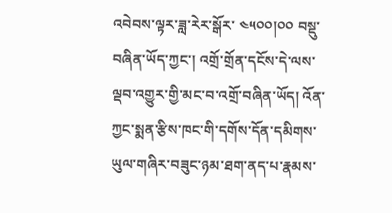འབེབས་ལྟར་ཟླ་རེར་སྒོར་ ༤༥༠༠།༠༠ བསྡུ་བཞིན་ཡོད་ཀྱང་། འགྲོ་གྲོན་དངོས་དེ་ལས་ལྡབ་འགྱུར་གྱི་མང་བ་འགྲོ་བཞིན་ཡོད། འོན་ཀྱང་སྨན་རྩིས་ཁང་གི་དགོས་དོན་དམིགས་ཡུལ་གཞིར་བཟུང་ཉམ་ཐག་ནད་པ་རྣམས་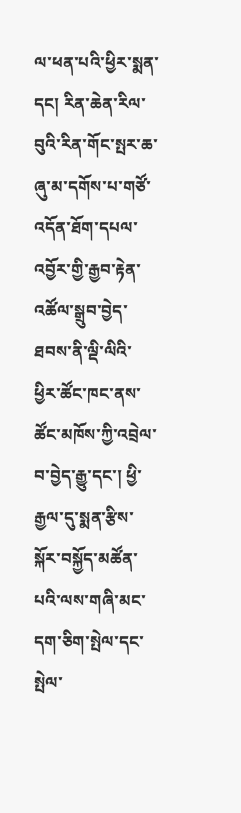ལ་ཕན་པའི་ཕྱིར་སྨན་དང། རིན་ཆེན་རིལ་བུའི་རིན་གོང་སྤར་ཆ་ཞུ་མ་དགོས་པ་གཙོ་འདོན་ཐོག་དཔལ་འབྱོར་གྱི་རྒྱབ་རྟེན་འཚོལ་སྒྲུབ་བྱེད་ཐབས་ནི་ལྡི་ལིའི་ཕྱིར་ཚོང་ཁང་ནས་ཚོང་མཁོས་ཀྱི་འབྲེལ་བ་བྱེད་རྒྱུ་དང་། ཕྱི་རྒྱལ་དུ་སྨན་རྩིས་སྐོར་བསྐྱོད་མཚོན་པའི་ལས་གཞི་མང་དག་ཅིག་སྤེལ་དང་སྤེལ་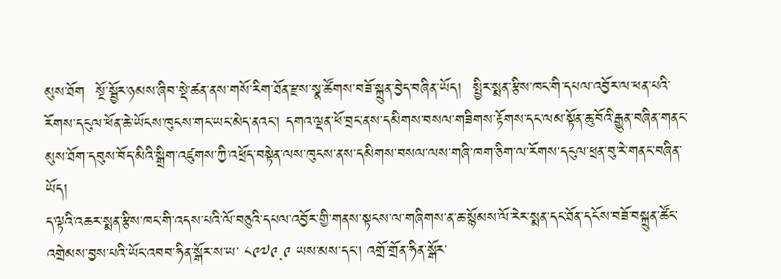མུས་ཐོག  སྔོ་སྦྱོར་ཉམས་ཞིབ་སྡེ་ཚན་ནས་གསོ་རིག་ཐོན་རྫས་སྣ་ཚོགས་བཟོ་སྐྲུན་བྱེད་བཞིན་ཡོད།  སྤྱིར་སྨན་རྩིས་ཁང་གི་དཔལ་འབྱོར་ལ་ཕན་པའི་རོགས་དངུལ་ཕོན་ཆེ་ཡོངས་ཁུངས་གང་ཡང་མེད་ནའང་། དགའ་ལྡན་ཕོ་བྲང་ནས་དམིགས་བསལ་གཟིགས་རྟོགས་དང་ལམ་སྟོན་ཆུ་བོའི་རྒྱུན་བཞིན་གནང་མུས་ཐོག་དབུས་བོད་མིའི་སྒྲིག་འཛུགས་ཀྱི་འཕྲོད་བསྟེན་ལས་ཁུངས་ནས་དམིགས་བསལ་ལས་གཞི་ཁག་ཅིག་ལ་རོགས་དངུལ་ཕྲན་བུ་རེ་གནང་བཞིན་ཡོད།
ད་ལྟའི་འཆར་སྨན་རྩིས་ཁང་གི་འདས་པའི་ལོ་བཅུའི་དཔལ་འབྱོར་གྱི་གནས་སྟངས་ལ་གཞིགས་ན་ཆ་སྙོམས་ལོ་རེར་སྨན་དང་ཐོན་དངོས་བཟོ་བསྐྲུན་ཚོང་འགྲེམས་བྱས་པའི་ཡོང་འབབ་ཧིན་སྒོར་ས་ཡ་ ༨༩༧༩.༩ ཡས་མས་དང་། འགྲོ་གྲོན་ཧིན་སྒོར་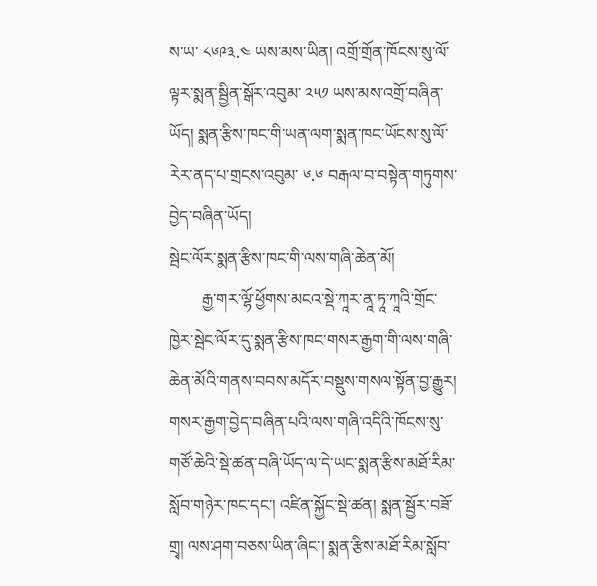ས་ཡ་ ༨༦༩༣.༤ ཡས་མས་ཡིན། འགྲོ་གྲོན་ཁོངས་སུ་ལོ་ལྟར་སྨན་སྦྱིན་སྒོར་འབུམ་ ༢༥༡ ཡས་མས་འགྲོ་བཞིན་ཡོད། སྨན་རྩིས་ཁང་གི་ཡན་ལག་སྨན་ཁང་ཡོངས་སུ་ལོ་རེར་ནད་པ་གྲངས་འབུམ་ ༦.༦ བརྒལ་བ་བསྟེན་གཏུགས་བྱེད་བཞིན་ཡོད།
སྦེང་ལོར་སྨན་རྩིས་ཁང་གི་ལས་གཞི་ཆེན་མོ།
        རྒྱ་གར་ལྷོ་ཕྱོགས་མངའ་སྡེ་ཀཱར་ནཱ་ཏཱ་ཀཱའི་གྲོང་ཁྱེར་སྦེང་ལོར་དུ་སྨན་རྩིས་ཁང་གསར་རྒྱག་གི་ལས་གཞི་ཆེན་མོའི་གནས་བབས་མདོར་བསྡུས་གསལ་སྟོན་བྱ་རྒྱུར། གསར་རྒྱག་བྱེད་བཞིན་པའི་ལས་གཞི་འདིའི་ཁོངས་སུ་གཙོ་ཆེའི་སྡེ་ཚན་བཞི་ཡོད་ལ་དེ་ཡང་སྨན་རྩིས་མཐོ་རིམ་སློབ་གཉེར་ཁང་དང་། འཛིན་སྐྱོང་སྡེ་ཚན། སྨན་སྦྱོར་བཟོ་གྲྭ། ལས་ཤག་བཅས་ཡིན་ཞིང་། སྨན་རྩིས་མཐོ་རིམ་སློབ་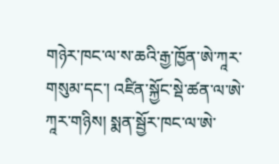གཉེར་ཁང་ལ་ས་ཆའི་རྒྱ་ཁྱོན་ཨེ་ཀཱར་གསུམ་དང་། འཛིན་སྐྱོང་སྡེ་ཚན་ལ་ཨེ་ཀཱར་གཉིས། སྨན་སྦྱོར་ཁང་ལ་ཨེ་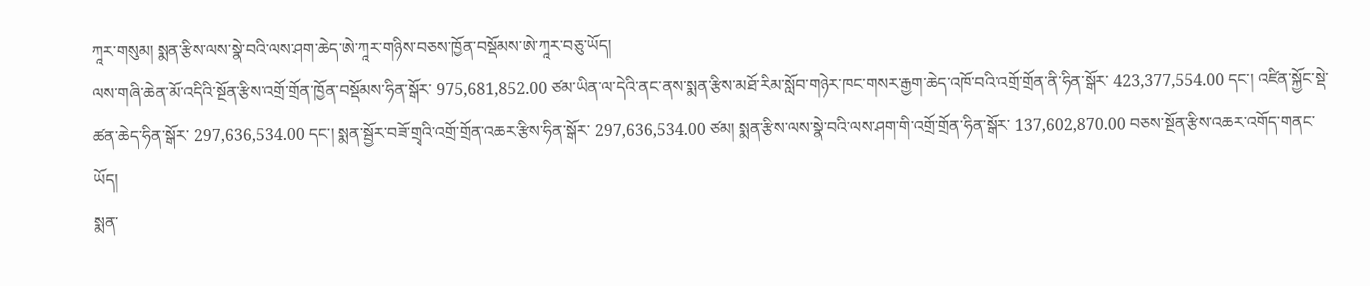ཀཱར་གསུམ། སྨན་རྩིས་ལས་སྣེ་བའི་ལས་ཤག་ཆེད་ཨེ་ཀཱར་གཉིས་བཅས་ཁྱོན་བསྡོམས་ཨེ་ཀཱར་བཅུ་ཡོད།
ལས་གཞི་ཆེན་མོ་འདིའི་སྔོན་རྩིས་འགྲོ་གྲོན་ཁྱོན་བསྡོམས་ཧིན་སྒོར་ 975,681,852.00 ཙམ་ཡིན་ལ་དེའི་ནང་ནས་སྨན་རྩིས་མཐོ་རིམ་སློབ་གཉེར་ཁང་གསར་རྒྱག་ཆེད་འཁོ་བའི་འགྲོ་གྲོན་ནི་ཧིན་སྒོར་ 423,377,554.00 དང་། འཛིན་སྐྱོང་སྡེ་ཚན་ཆེད་ཧིན་སྒོར་ 297,636,534.00 དང་། སྨན་སྦྱོར་བཟོ་གྲྭའི་འགྲོ་གྲོན་འཆར་རྩིས་ཧིན་སྒོར་ 297,636,534.00 ཙམ། སྨན་རྩིས་ལས་སྣེ་བའི་ལས་ཤག་གི་འགྲོ་གྲོན་ཧིན་སྒོར་ 137,602,870.00 བཅས་སྔོན་རྩིས་འཆར་འགོད་གནང་ཡོད།
སྨན་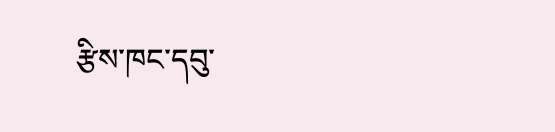རྩིས་ཁང་དབུ་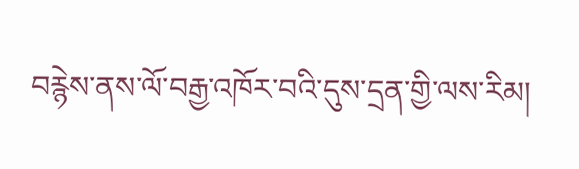བརྙེས་ནས་ལོ་བརྒྱ་འཁོར་བའི་དུས་དྲན་གྱི་ལས་རིམ།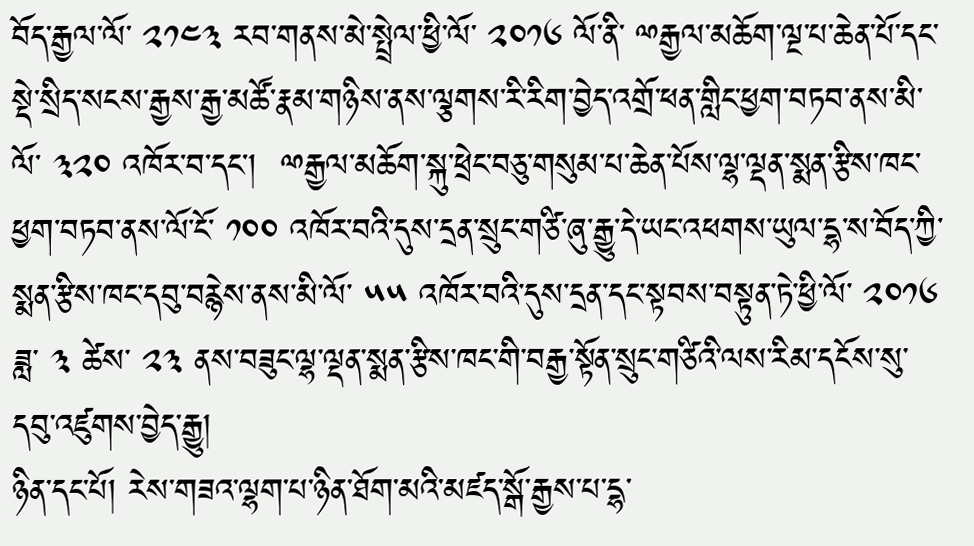བོད་རྒྱལ་ལོ་ ༢༡༤༣ རབ་གནས་མེ་སྤྲེལ་ཕྱི་ལོ་ ༢༠༡༦ ལོ་ནི་ ྋརྒྱལ་མཆོག་ལྔ་པ་ཆེན་པོ་དང་སྡེ་སྲིད་སངས་རྒྱས་རྒྱ་མཚོ་རྣམ་གཉིས་ནས་ལྕགས་རི་རིག་བྱེད་འགྲོ་ཕན་གླིང་ཕྱག་བཏབ་ནས་མི་ལོ་ ༣༢༠ འཁོར་བ་དང་།  ྋརྒྱལ་མཆོག་སྐུ་ཕྲེང་བཅུ་གསུམ་པ་ཆེན་པོས་ལྷ་ལྡན་སྨན་རྩིས་ཁང་ཕྱག་བཏབ་ནས་ལོ་ངོ་ ༡༠༠ འཁོར་བའི་དུས་དྲན་སྲུང་གཙི་ཞུ་རྒྱུ་དེ་ཡང་འཕགས་ཡུལ་དྷ་ས་བོད་ཀྱི་སྨན་རྩིས་ཁང་དབུ་བརྙེས་ནས་མི་ལོ་ ༥༥ འཁོར་བའི་དུས་དྲན་དང་སྟབས་བསྟུན་ཏེ་ཕྱི་ལོ་ ༢༠༡༦ ཟླ་ ༣ ཚེས་ ༢༣ ནས་བཟུང་ལྷ་ལྡན་སྨན་རྩིས་ཁང་གི་བརྒྱ་སྟོན་སྲུང་གཙིའི་ལས་རིམ་དངོས་སུ་དབུ་འཛུགས་བྱེད་རྒྱུ།
ཉིན་དང་པོ། རེས་གཟའ་ལྷག་པ་ཉིན་ཐོག་མའི་མཛད་སྒོ་རྒྱས་པ་དྷ་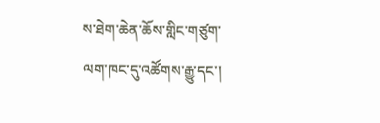ས་ཐེག་ཆེན་ཆོས་གླིང་གཙུག་ལག་ཁང་དུ་འཚོགས་རྒྱུ་དང་།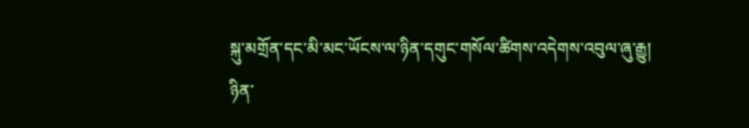སྐུ་མགྲོན་དང་མི་མང་ཡོངས་ལ་ཉིན་དགུང་གསོལ་ཚིགས་འདེགས་འབུལ་ཞུ་རྒྱུ།
ཉིན་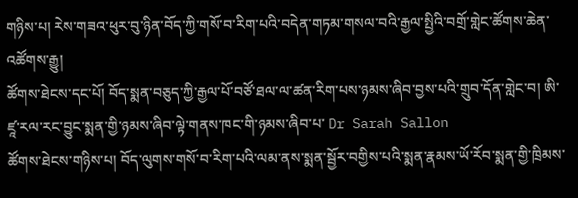གཉིས་པ། རེས་གཟའ་ཕུར་བུ་ཉིན་བོད་ཀྱི་གསོ་བ་རིག་པའི་བདེན་གཏམ་གསལ་བའི་རྒྱལ་སྤྱིའི་བགྲོ་གླེང་ཚོགས་ཆེན་འཚོགས་རྒྱུ།
ཚོགས་ཐེངས་དང་པོ། བོད་སྨན་བཅུད་ཀྱི་རྒྱལ་པོ་བཙོ་ཐལ་ལ་ཚན་རིག་པས་ཉམས་ཞིབ་བྱས་པའི་གྲུབ་དོན་གླེང་བ། ཨི་ཛཱ་རལ་རང་བྱུང་སྨན་གྱི་ཉམས་ཞིབ་ལྟེ་གནས་ཁང་གི་ཉམས་ཞིབ་པ་ Dr Sarah Sallon
ཚོགས་ཐེངས་གཉིས་པ། བོད་ལུགས་གསོ་བ་རིག་པའི་ལམ་ནས་སྨན་སྦྱོར་བགྱིས་པའི་སྨན་རྣམས་ཡོ་རོབ་སྨན་གྱི་ཁྲིམས་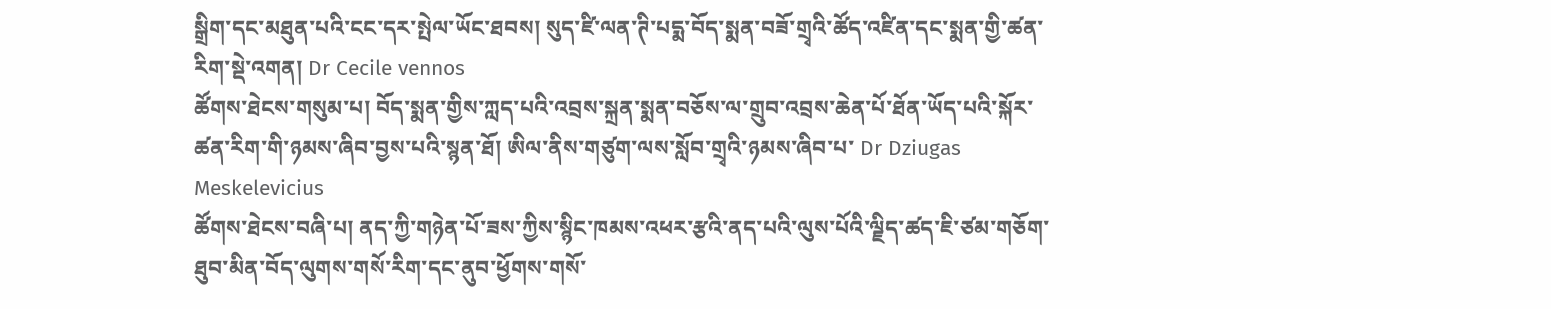སྒྲིག་དང་མཐུན་པའི་ངང་དར་སྤེལ་ཡོང་ཐབས། སུད་ཛི་ལན་ཊི་པདྨ་བོད་སྨན་བཟོ་གྲྭའི་ཚོད་འཛིན་དང་སྨན་གྱི་ཚན་རིག་སྡེ་འགན། Dr Cecile vennos
ཚོགས་ཐེངས་གསུམ་པ། བོད་སྨན་གྱིས་ཀླད་པའི་འབྲས་སྐྲན་སྨན་བཅོས་ལ་གྲུབ་འབྲས་ཆེན་པོ་ཐོན་ཡོད་པའི་སྐོར་ཚན་རིག་གི་ཉམས་ཞིབ་བྱས་པའི་སྙན་ཐོ། ཨིལ་ནིས་གཙུག་ལས་སློབ་གྲྭའི་ཉམས་ཞིབ་པ་ Dr Dziugas Meskelevicius
ཚོགས་ཐེངས་བཞི་པ། ནད་ཀྱི་གཉེན་པོ་ཟས་ཀྱིས་སྙིང་ཁམས་འཕར་རྩའི་ནད་པའི་ལུས་པོའི་ལྗིད་ཚད་ཇི་ཙམ་གཅོག་ཐུབ་མིན་བོད་ལུགས་གསོ་རིག་དང་ནུབ་ཕྱོགས་གསོ་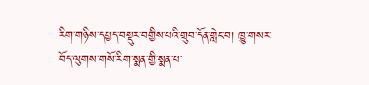རིག་གཉིས་དཔྱད་བསྡུར་བགྱིས་པའི་གྲུབ་དོན་གླེང་བ། ཁྱུ་གསར་བོད་ལུགས་གསོ་རིག་སྨན་གྱི་སྨན་པ་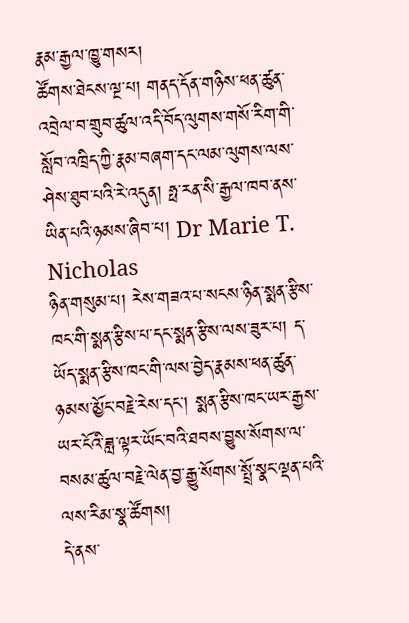རྣམ་རྒྱལ་ཁྱུ་གསར།
ཚོགས་ཐེངས་ལྔ་པ། གནད་དོན་གཉིས་ཕན་ཚུན་འབྲེལ་བ་གྲུབ་ཚུལ་འདི་བོད་ལུགས་གསོ་རིག་གི་སློབ་འཁྲིད་ཀྱི་རྣམ་བཞག་དང་ལམ་ལུགས་ལས་ཤེས་ཐུབ་པའི་རེ་འདུན། ཧྥ་རན་སི་རྒྱལ་ཁབ་ནས་ཡིན་པའི་ཉམས་ཞིབ་པ། Dr Marie T. Nicholas
ཉིན་གསུམ་པ། རེས་གཟའ་པ་སངས་ཉིན་སྨན་རྩིས་ཁང་གི་སྨན་རྩིས་པ་དང་སྨན་རྩིས་ལས་ཟུར་པ། ད་ཡོད་སྨན་རྩིས་ཁང་གི་ལས་བྱེད་རྣམས་ཕན་ཚུན་ཉམས་མྱོང་བརྗེ་རེས་དང་། སྨན་རྩིས་ཁང་ཡར་རྒྱས་ཡར་ངོའི་ཟླ་ལྟར་ཡོང་བའི་ཐབས་བྱུས་སོགས་ལ་བསམ་ཚུལ་བརྗེ་ལེན་བྱ་རྒྱུ་སོགས་སྤྲོ་སྣང་ལྡན་པའི་ལས་རིམ་སྣ་ཚོགས།
དེ་ནས་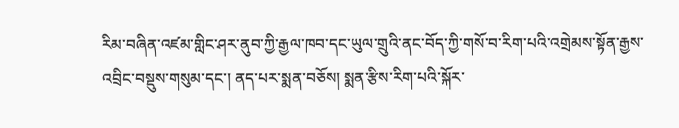རིམ་བཞིན་འཛམ་གླིང་ཤར་ནུབ་ཀྱི་རྒྱལ་ཁབ་དང་ཡུལ་གྲུའི་ནང་བོད་ཀྱི་གསོ་བ་རིག་པའི་འགྲེམས་སྟོན་རྒྱས་འབྲིང་བསྡུས་གསུམ་དང་། ནད་པར་སྨན་བཅོས། སྨན་རྩིས་རིག་པའི་སྐོར་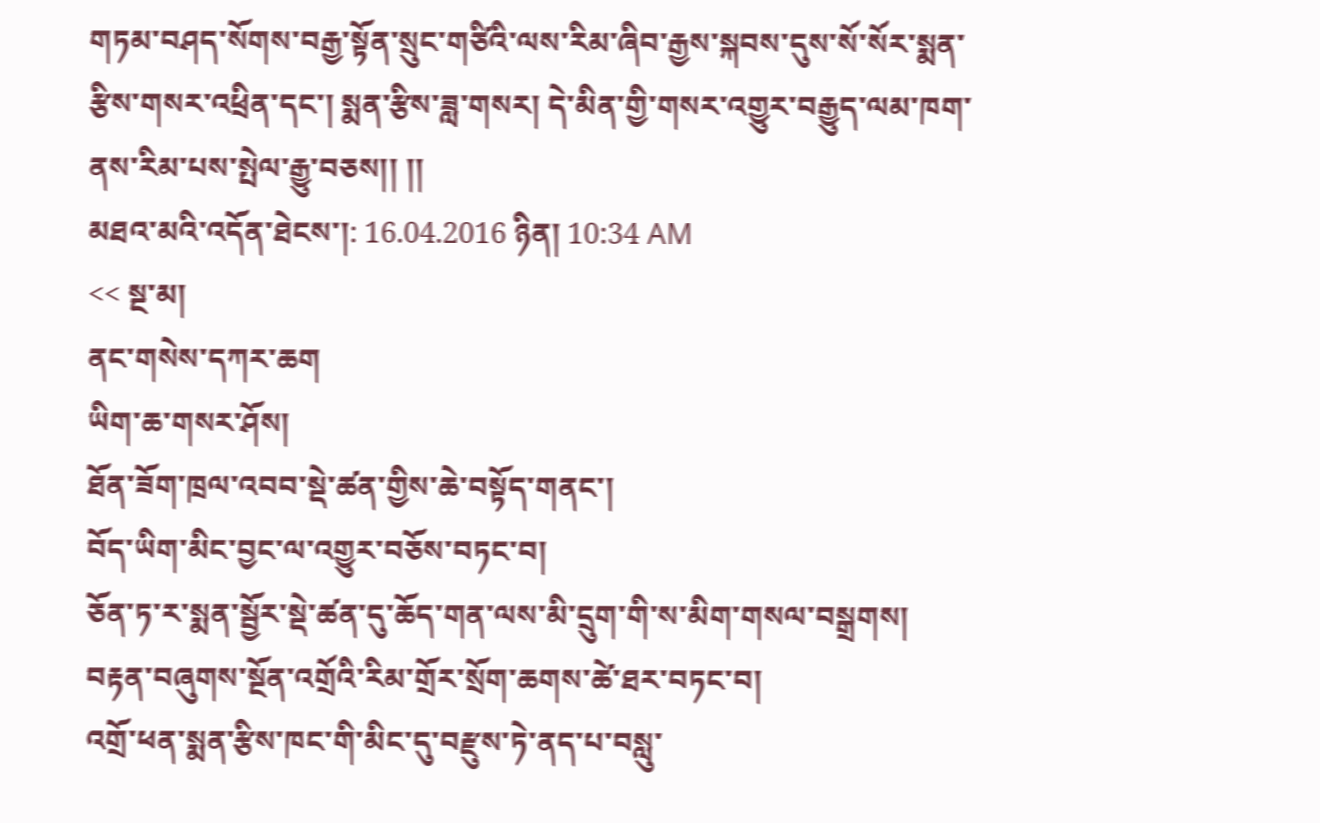གཏམ་བཤད་སོགས་བརྒྱ་སྟོན་སྲུང་གཙིའི་ལས་རིམ་ཞིབ་རྒྱས་སྐབས་དུས་སོ་སོར་སྨན་རྩིས་གསར་འཕྲིན་དང་། སྨན་རྩིས་ཟླ་གསར། དེ་མིན་གྱི་གསར་འགྱུར་བརྒྱུད་ལམ་ཁག་ནས་རིམ་པས་སྤེལ་རྒྱུ་བཅས།། །།
མཐའ་མའི་འདོན་ཐེངས་།: 16.04.2016 ཉིན། 10:34 AM
<< སྔ་མ།
ནང་གསེས་དཀར་ཆག
ཡིག་ཆ་གསར་ཤོས།
ཐོན་ཟོག་ཁྲལ་འབབ་སྡེ་ཚན་གྱིས་ཆེ་བསྟོད་གནང་།
བོད་ཡིག་མིང་བྱང་ལ་འགྱུར་བཅོས་བཏང་བ།
ཅོན་ཏ་ར་སྨན་སྦྱོར་སྡེ་ཚན་དུ་ཆོད་གན་ལས་མི་དྲུག་གི་ས་མིག་གསལ་བསྒྲགས།
བརྟན་བཞུགས་སྔོན་འགྲོའི་རིམ་གྲོར་སྲོག་ཆགས་ཚེ་ཐར་བཏང་བ།
འགྲོ་ཕན་སྨན་རྩིས་ཁང་གི་མིང་དུ་བརྫུས་ཏེ་ནད་པ་བསླུ་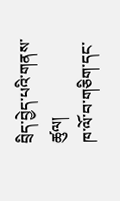བྲིད་བྱེད་པའི་གནས་ཚུལ།
ཁ་ལོ་བ་གཅིག་དང་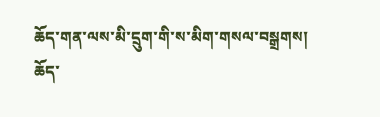ཆོད་གན་ལས་མི་དྲུག་གི་ས་མིག་གསལ་བསྒྲགས།
ཆོད་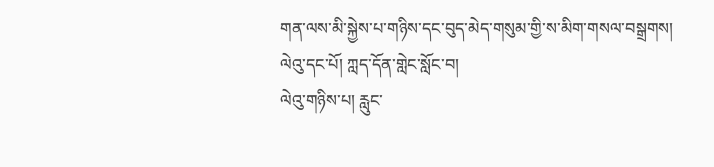གན་ལས་མི་སྐྱེས་པ་གཉིས་དང་བུད་མེད་གསུམ་གྱི་ས་མིག་གསལ་བསྒྲགས།
ལེའུ་དང་པོ། ཀླད་དོན་གླེང་སློང་བ།
ལེའུ་གཉིས་པ། རླུང་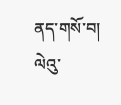ནད་གསོ་བ།
ལེའུ་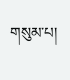གསུམ་པ།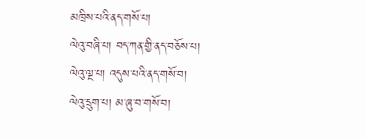མཁྲིས་པའི་ནད་གསོ་པ།
ལེའུ་བཞི་པ། བད་ཀན་གྱི་ནད་བཅོས་པ།
ལེའུ་ལྔ་པ། འདུས་པའི་ནད་གསོ་བ།
ལེའུ་དྲུག་པ། མ་ཞུ་བ་གསོ་བ།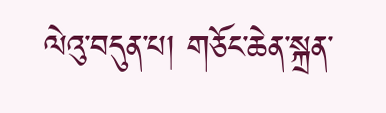ལེའུ་བདུན་པ། གཅོང་ཆེན་སྐྲན་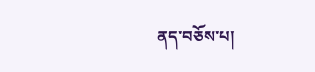ནད་བཅོས་པ།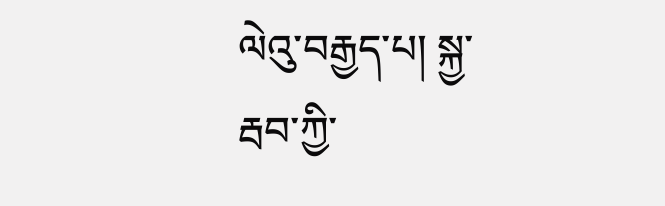ལེའུ་བརྒྱད་པ། སྐྱ་རྦབ་ཀྱི་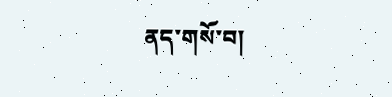ནད་གསོ་བ།